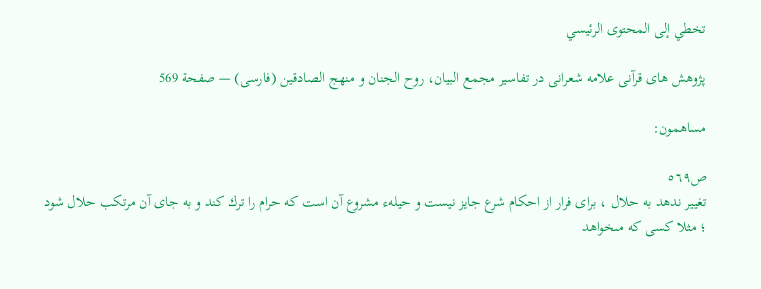تخطي إلى المحتوى الرئيسي

پژوهش هاى قرآنى علامه شعرانى در تفاسير مجمع البيان، روح الجنان و منهج الصادقين (فارسى) — صفحة 569

مساهمون:

ص٥٦٩
تغيير ندهد به حلال ، براى فرار از احكام شرع جايز نيست و حيلهء مشروع آن است كه حرام را ترك كند و به جاى آن مرتكب حلال شود ؛ مثلا كسى كه مىخواهد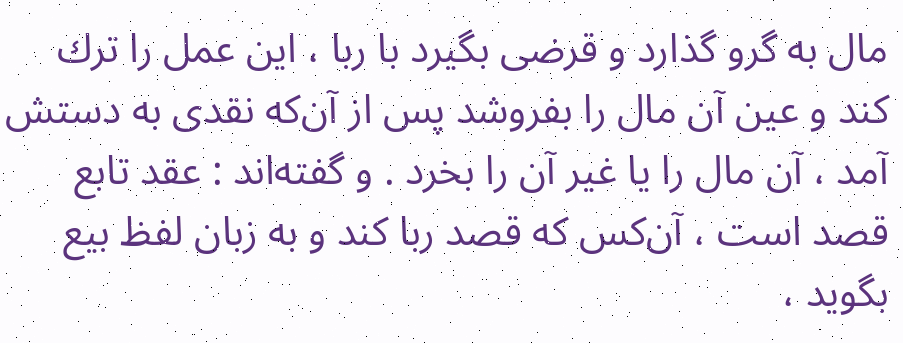مال به گرو گذارد و قرضى بگيرد با ربا ، اين عمل را ترك كند و عين آن مال را بفروشد پس از آن‌كه نقدى به دستش آمد ، آن مال را يا غير آن را بخرد . و گفته‌اند : عقد تابع قصد است ، آن‌كس كه قصد ربا كند و به زبان لفظ بيع بگويد ،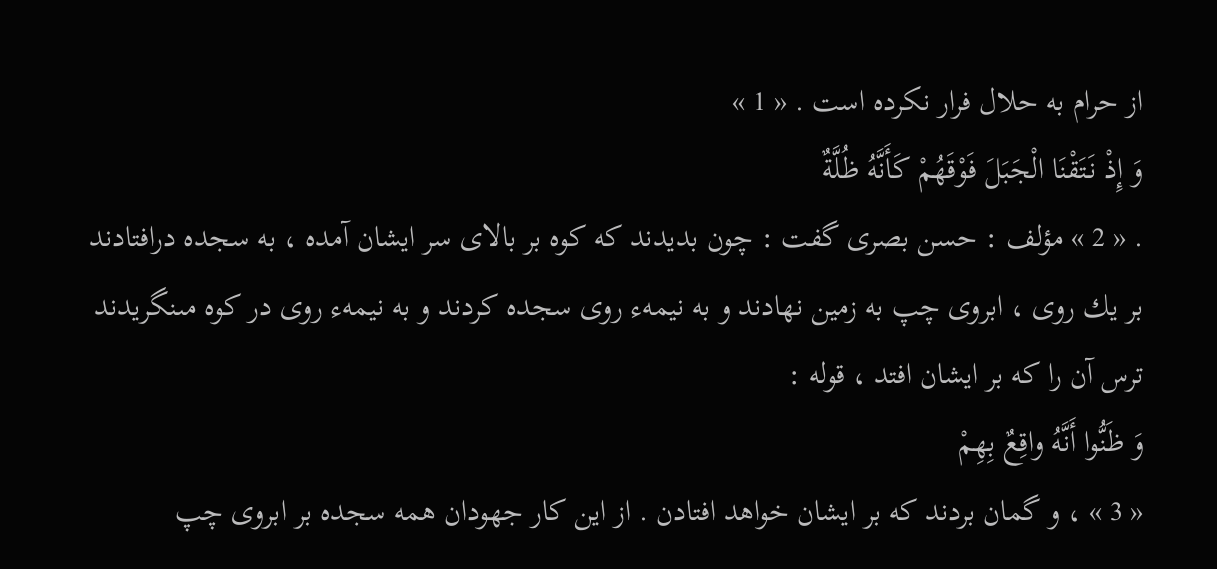از حرام به حلال فرار نكرده است . « 1 »
وَ إِذْ نَتَقْنَا الْجَبَلَ فَوْقَهُمْ كَأَنَّهُ ظُلَّةٌ
. « 2 » مؤلف : حسن بصرى گفت : چون بديدند كه كوه بر بالاى سر ايشان آمده ، به سجده درافتادند بر يك روى ، ابروى چپ به زمين نهادند و به نيمهء روى سجده كردند و به نيمهء روى در كوه مىنگريدند ترس آن را كه بر ايشان افتد ، قوله :
وَ ظَنُّوا أَنَّهُ واقِعٌ بِهِمْ
« 3 » ، و گمان بردند كه بر ايشان خواهد افتادن . از اين كار جهودان همه سجده بر ابروى چپ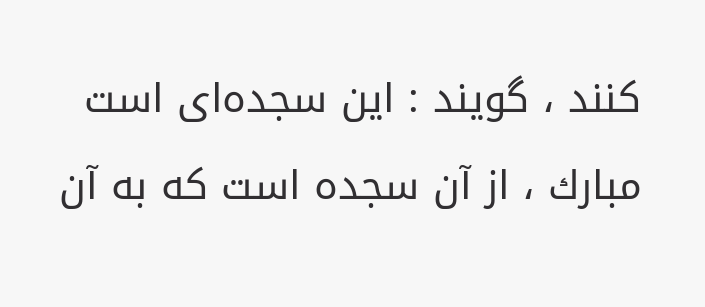كنند ، گويند : اين سجده‌اى است مبارك ، از آن سجده است كه به آن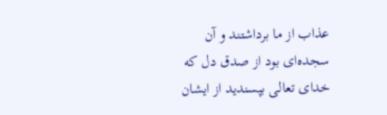عذاب از ما برداشتند و آن سجده‌اى بود از صدق دل كه خداى تعالى بپسنديد از ايشان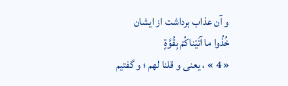و آن عذاب برداشت از ايشان
خُذُوا ما آتَيْناكُمْ بِقُوَّةٍ
« 4 » ، يعنى و قلنا لهم ؛ و گفتيم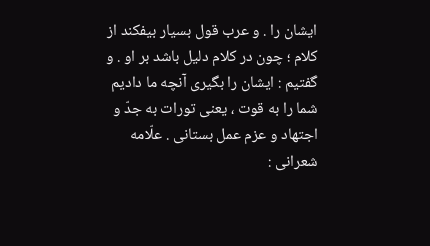ايشان را . و عرب قول بسيار بيفكند از كلام ؛ چون در كلام دليل باشد بر او . و گفتيم : ايشان را بگيرى آنچه ما داديم شما را به قوت ، يعنى تورات به جدّ و اجتهاد و عزم عمل بستانى . علّامه شعرانى :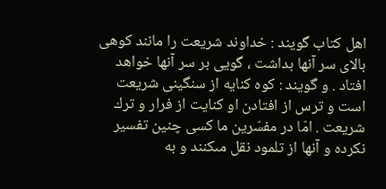اهل كتاب گويند : خداوند شريعت را مانند كوهى بالاى سر آنها بداشت ، گويى بر سر آنها خواهد افتاد . و گويند : كوه كنايه از سنگينى شريعت است و ترس از افتادن او كنايت از فرار و ترك شريعت . امّا در مفسّرين ما كسى چنين تفسير نكرده و آنها از تلمود نقل مىكنند و به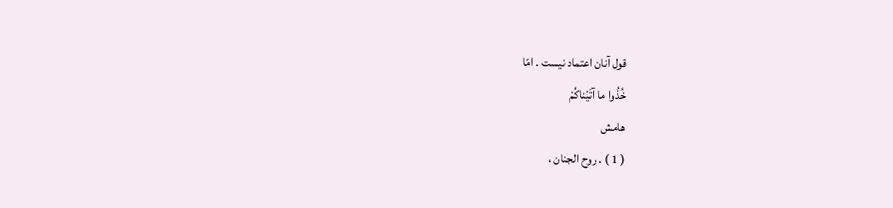قول آنان اعتماد نيست . امّا
خُذُوا ما آتَيْناكُمْ
هامش
( 1 ) . روح الجنان ،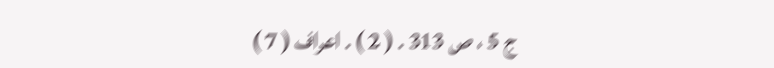ج 5 ، ص 313 . ( 2 ) . اعراف ( 7 )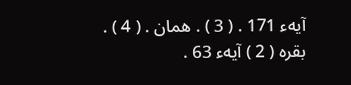آيهء 171 . ( 3 ) . همان . ( 4 ) . بقره ( 2 ) آيهء 63 .